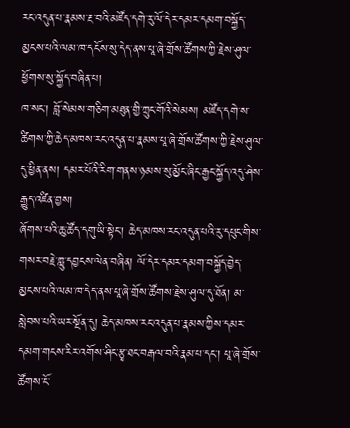རང་འདུན་པ་རྣམས་རྔ་བའི་མཛོད་དགེ་རུ་ལོ་དེར་དམར་དམག་བསྐྱོད་མྱངས་པའི་ལམ་ཁ་དངོས་སུ་དེད་ནས་པཱ་ཞེ་གྲོས་ཚོགས་ཀྱི་རྗེས་ཤུལ་ཕྱོགས་སུ་སྐྱོད་བཞིན་པ།
ཁ་སང་། བློ་སེམས་གཅིག་མཐུན་གྱི་ཀྲུང་གོའི་སེམས། མཛོད་དགེ་ས་ཚིགས་ཀྱི་ཆེད་མཁས་རང་འདུན་པ་རྣམས་པཱ་ཞེ་གྲོས་ཚོགས་ཀྱི་རྗེས་ཤུལ་དུ་ཕྱིན་ནས། དམར་པོའི་རིག་གནས་ཉམས་སུ་མྱོང་ཞིང་རྒྱང་སྐྱོད་འདུ་ཤེས་རྒྱུད་འཛིན་བྱས།
ཞོགས་པའི་ཆུ་ཚོད་དགུ་ཡི་སྟེང་། ཆེད་མཁས་རང་འདུན་པའི་རུ་དཔུང་གིས་གསར་བརྗེ་གླུ་དབྱངས་ལེན་བཞིན། ལོ་དེར་དམར་དམག་བསྐྱོད་བྱེད་མྱངས་པའི་ལམ་ཁ་དེད་ནས་པཱ་ཞེ་གྲོས་ཚོགས་རྗེས་ཤུལ་དུ་ཐོན། མ་སླེབས་པའི་ཡར་སྔོན་དུ། ཆེད་མཁས་རང་འདུན་པ་རྣམས་ཀྱིས་དམར་དམག་གངས་རིར་འགོས་ཤིང་རྩྭ་ཐང་བརྒལ་བའི་རྣམ་པ་དང་། པཱ་ཞེ་གྲོས་ཚོགས་ངོ་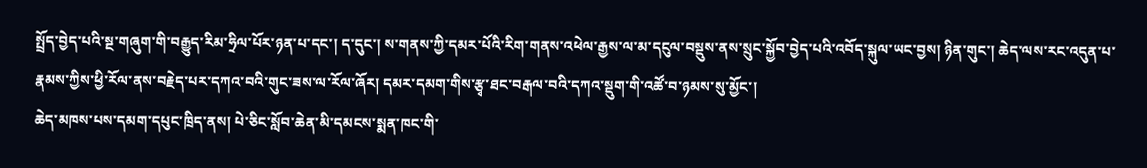སྤྲོད་བྱེད་པའི་སྔ་གཞུག་གི་བརྒྱུད་རིམ་ཧྲིལ་པོར་ཉན་པ་དང་། ད་དུང་། ས་གནས་ཀྱི་དམར་པོའི་རིག་གནས་འཕེལ་རྒྱས་ལ་མ་དངུལ་བསྡུས་ནས་སྲུང་སྐྱོབ་བྱེད་པའི་འབོད་སྐུལ་ཡང་བྱས། ཉིན་གུང་། ཆེད་ལས་རང་འདུན་པ་རྣམས་ཀྱིས་ཕྱི་རོལ་ནས་བརྗེད་པར་དཀའ་བའི་གུང་ཟས་ལ་རོལ་ཞོར། དམར་དམག་གིས་རྩྭ་ཐང་བརྒལ་བའི་དཀའ་སྡུག་གི་འཚོ་བ་ཉམས་སུ་མྱོང་།
ཆེད་མཁས་པས་དམག་དཔུང་ཁྲིད་ནས། པེ་ཅིང་སློབ་ཆེན་མི་དམངས་སྨན་ཁང་གི་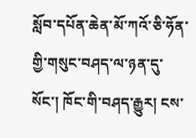སློབ་དཔོན་ཆེན་མོ་ཀའོ་ཅི་ཧོན་གྱི་གསུང་བཤད་ལ་ཉན་དུ་སོང་། ཁོང་གི་བཤད་རྒྱུར། ངས་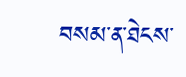བསམ་ན་ཐེངས་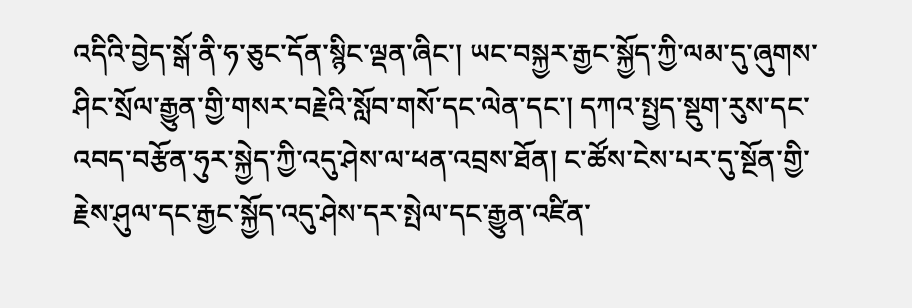འདིའི་བྱེད་སྒོ་ནི་ཧ་ཅུང་དོན་སྙིང་ལྡན་ཞིང་། ཡང་བསྐྱར་རྒྱང་སྐྱོད་ཀྱི་ལམ་དུ་ཞུགས་ཤིང་སྲོལ་རྒྱུན་གྱི་གསར་བརྗེའི་སློབ་གསོ་དང་ལེན་དང་། དཀའ་སྤྱད་སྡུག་རུས་དང་འབད་བརྩོན་ཧུར་སྐྱེད་ཀྱི་འདུ་ཤེས་ལ་ཕན་འབྲས་ཐོན། ང་ཚོས་ངེས་པར་དུ་སྔོན་གྱི་རྗེས་ཤུལ་དང་རྒྱང་སྐྱོད་འདུ་ཤེས་དར་སྤེལ་དང་རྒྱུན་འཛིན་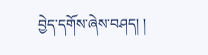བྱེད་དགོས་ཞེས་བཤད། །